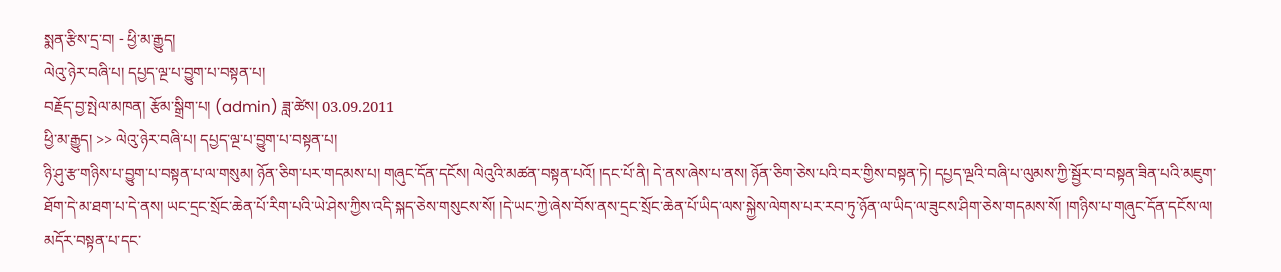སྨན་རྩིས་དྲ་བ། - ཕྱི་མ་རྒྱུད།
ལེའུ་ཉེར་བཞི་པ། དཔྱད་ལྔ་པ་བྱུག་པ་བསྟན་པ།
བརྗོད་བྱ་སྤེལ་མཁན། རྩོམ་སྒྲིག་པ། (admin) ཟླ་ཚེས། 03.09.2011
ཕྱི་མ་རྒྱུད། >> ལེའུ་ཉེར་བཞི་པ། དཔྱད་ལྔ་པ་བྱུག་པ་བསྟན་པ།
ཉི་ཤུ་རྩ་གཉིས་པ་བྱུག་པ་བསྟན་པ་ལ་གསུམ། ཉོན་ཅིག་པར་གདམས་པ། གཞུང་དོན་དངོས། ལེའུའི་མཚན་བསྟན་པའོ། །དང་པོ་ནི། དེ་ནས་ཞེས་པ་ནས། ཉོན་ཅིག་ཅེས་པའི་བར་གྱིས་བསྟན་ཏེ། དཔྱད་ལྔའི་བཞི་པ་ལུམས་ཀྱི་སྦྱོར་བ་བསྟན་ཟིན་པའི་མཇུག་ཐོག་དེ་མ་ཐག་པ་དེ་ནས། ཡང་དྲང་སྲོང་ཆེན་པོ་རིག་པའི་ཡེ་ཤེས་ཀྱིས་འདི་སྐད་ཅེས་གསུངས་སོ། །དེ་ཡང་ཀྱེ་ཞེས་བོས་ནས་དྲང་སྲོང་ཆེན་པོ་ཡིད་ལས་སྐྱེས་ལེགས་པར་རབ་ཏུ་ཉོན་ལ་ཡིད་ལ་ཟུངས་ཤིག་ཅེས་གདམས་སོ། །གཉིས་པ་གཞུང་དོན་དངོས་ལ། མདོར་བསྟན་པ་དང་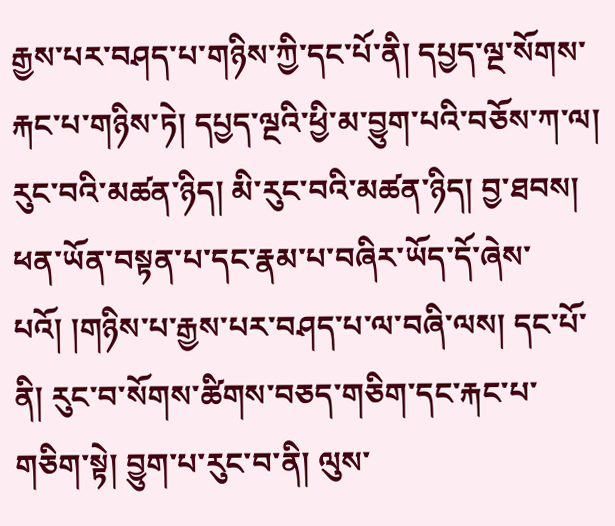རྒྱས་པར་བཤད་པ་གཉིས་ཀྱི་དང་པོ་ནི། དཔྱད་ལྔ་སོགས་རྐང་པ་གཉིས་ཏེ། དཔྱད་ལྔའི་ཕྱི་མ་བྱུག་པའི་བཅོས་ཀ་ལ། རུང་བའི་མཚན་ཉིད། མི་རུང་བའི་མཚན་ཉིད། བྱ་ཐབས། ཕན་ཡོན་བསྟན་པ་དང་རྣམ་པ་བཞིར་ཡོད་དོ་ཞེས་པའོ། །གཉིས་པ་རྒྱས་པར་བཤད་པ་ལ་བཞི་ལས། དང་པོ་ནི། རུང་བ་སོགས་ཚིགས་བཅད་གཅིག་དང་རྐང་པ་གཅིག་སྟེ། བྱུག་པ་རུང་བ་ནི། ལུས་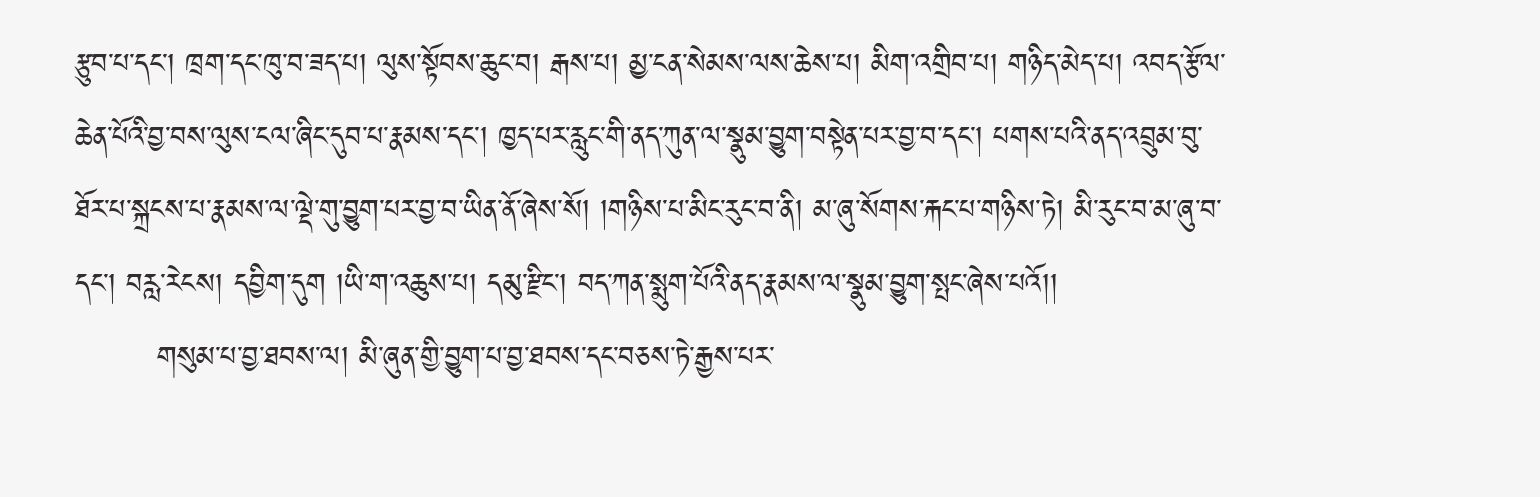རྩུབ་པ་དང་། ཁྲག་དང་ཁུ་བ་ཟད་པ། ལུས་སྟོབས་ཆུང་བ། རྒས་པ། མྱ་ངན་སེམས་ལས་ཆེས་པ། མིག་འགྲིབ་པ། གཉིད་མེད་པ། འབད་རྩོལ་ཆེན་པོའི་བྱ་བས་ལུས་ངལ་ཞིང་དུབ་པ་རྣམས་དང་། ཁྱད་པར་རླུང་གི་ནད་ཀུན་ལ་སྣུམ་བྱུག་བསྟེན་པར་བྱ་བ་དང་། པགས་པའི་ནད་འབྲུམ་བུ་ཐོར་པ་སྐྲངས་པ་རྣམས་ལ་ལྡེ་གུ་བྱུག་པར་བྱ་བ་ཡིན་ནོ་ཞེས་སོ། །གཉིས་པ་མིང་རུང་བ་ནི། མ་ཞུ་སོགས་རྐང་པ་གཉིས་ཏེ། མི་རུང་བ་མ་ཞུ་བ་དང་། བརླ་རེངས། དབྱིག་དུག །ཡི་ག་འཆུས་པ། དམུ་རྫིང་། བད་ཀན་སྨུག་པོའི་ནད་རྣམས་ལ་སྣུམ་བྱུག་སྤང་ཞེས་པའོ།།
        གསུམ་པ་བྱ་ཐབས་ལ། མི་ཞུན་གྱི་བྱུག་པ་བྱ་ཐབས་དང་བཅས་ཏེ་རྒྱས་པར་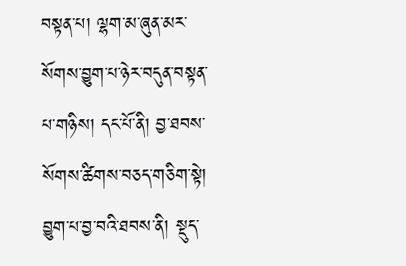བསྟན་པ། ལྷག་མ་ཞུན་མར་སོགས་བྱུག་པ་ཉེར་བདུན་བསྟན་པ་གཉིས། དང་པོ་ནི། བྱ་ཐབས་སོགས་ཚིགས་བཅད་གཅིག་སྟེ། བྱུག་པ་བྱ་བའི་ཐབས་ནི། སྡུད་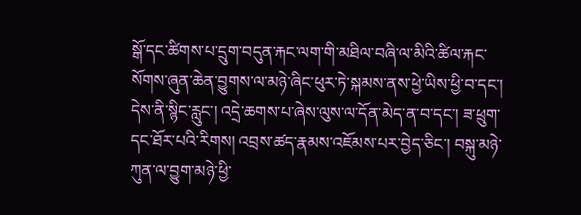སྒོ་དང་ཚིགས་པ་དྲུག་བདུན་རྐང་ལག་གི་མཐིལ་བཞི་ལ་མིའི་ཚིལ་རྐང་སོགས་ཞུན་ཆེན་བྱུགས་ལ་མཉེ་ཞིང་ཕུར་ཏེ་སྐམས་ནས་ཕྱེ་ཡིས་ཕྱི་བ་དང་། དེས་ནི་སྙིང་རླུང་། འདྲེ་ཆགས་པ་ཞེས་ལུས་ལ་དོན་མེད་ན་བ་དང་། ཟ་ཕྲུག་དང་ཐོར་པའི་རིགས། འབྲས་ཚད་རྣམས་འཇོམས་པར་བྱེད་ཅིང་། བསྐུ་མཉེ་ཀུན་ལ་བྱུག་མཉེ་ཕྱི་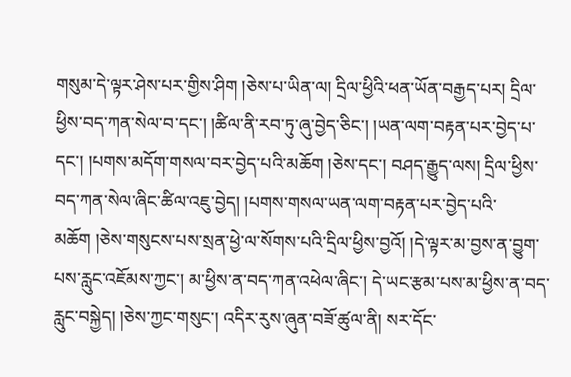གསུམ་དེ་ལྟར་ཤེས་པར་གྱིས་ཤིག །ཅེས་པ་ཡིན་ལ། དྲིལ་ཕྱིའི་ཕན་ཡོན་བརྒྱད་པར། དྲིལ་ཕྱིས་བད་ཀན་སེལ་བ་དང་། །ཚིལ་ནི་རབ་ཏུ་ཞུ་བྱེད་ཅིང་། །ཡན་ལག་བརྟན་པར་བྱེད་པ་དང་། །པགས་མདོག་གསལ་བར་བྱེད་པའི་མཆོག །ཅེས་དང་། བཤད་རྒྱུད་ལས། དྲིལ་ཕྱིས་བད་ཀན་སེལ་ཞིང་ཚིལ་འཇུ་བྱེད། །པགས་གསལ་ཡན་ལག་བརྟན་པར་བྱེད་པའི་མཆོག །ཅེས་གསུངས་པས་སྲན་ཕྱེ་ལ་སོགས་པའི་དྲིལ་ཕྱིས་བྱའོ། །དེ་ལྟར་མ་བྱས་ན་བྱུག་པས་རླུང་འཇོམས་ཀྱང་། མ་ཕྱིས་ན་བད་ཀན་འཕེལ་ཞིང་། དེ་ཡང་རྩམ་པས་མ་ཕྱིས་ན་བད་རླུང་བསྐྱེད། །ཅེས་ཀྱང་གསུང་། འདིར་རུས་ཞུན་བཟོ་ཚུལ་ནི། སར་དོང་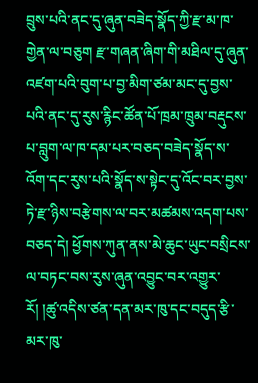བྲུས་པའི་ནང་དུ་ཞུན་བཟེད་སྣོད་ཀྱི་རྫ་མ་ཁ་གྱེན་ལ་བཅུག རྫ་གཞན་ཞིག་གི་མཐིལ་དུ་ཞུན་འཛག་པའི་བུག་པ་བྱ་མིག་ཙམ་མང་དུ་བྱས་པའི་ནང་དུ་རུས་རྙིང་ཚོན་པོ་ཁྲམ་ཁྲུམ་བརྡུངས་པ་བླུག་ལ་ཁ་དམ་པར་བཅད་བཟེད་སྣོད་ས་འོག་དང་རུས་པའི་སྣོད་ས་སྟེང་དུ་འོང་བར་བྱས་ཏེ་རྫ་ཉིས་བརྩེགས་ལ་བར་མཚམས་འདག་པས་བཅད་དེ། ཕྱོགས་ཀུན་ནས་མེ་ཆུང་ཡུང་བསྲིངས་ལ་བཏང་བས་རུས་ཞུན་འབྱུང་བར་འགྱུར་རོ། །ཚུ་འདིས་ཙན་དན་མར་ཁུ་དང་བདུད་རྩི་མར་ཁུ་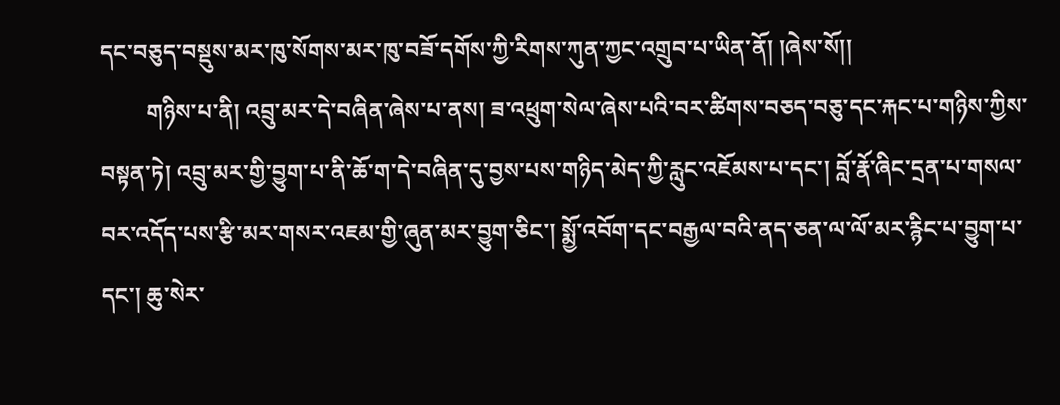དང་བཅུད་བསྡུས་མར་ཁུ་སོགས་མར་ཁུ་བཟོ་དགོས་ཀྱི་རིགས་ཀུན་ཀྱང་འགྲུབ་པ་ཡིན་ནོ། །ཞེས་སོ།།
        གཉིས་པ་ནི། འབྲུ་མར་དེ་བཞིན་ཞེས་པ་ནས། ཟ་འཕྲུག་སེལ་ཞེས་པའི་བར་ཚིགས་བཅད་བཅུ་དང་རྐང་པ་གཉིས་ཀྱིས་བསྟན་ཏེ། འབྲུ་མར་གྱི་བྱུག་པ་ནི་ཆོ་ག་དེ་བཞིན་དུ་བྱས་པས་གཉིད་མེད་ཀྱི་རླུང་འཇོམས་པ་དང་། བློ་རྣོ་ཞིང་དྲན་པ་གསལ་བར་འདོད་པས་རྩི་མར་གསར་འཇམ་གྱི་ཞུན་མར་བྱུག་ཅིང་། སྨྱོ་འབོག་དང་བརྒྱལ་བའི་ནད་ཅན་ལ་ལོ་མར་རྙིང་པ་བྱུག་པ་དང་། ཆུ་སེར་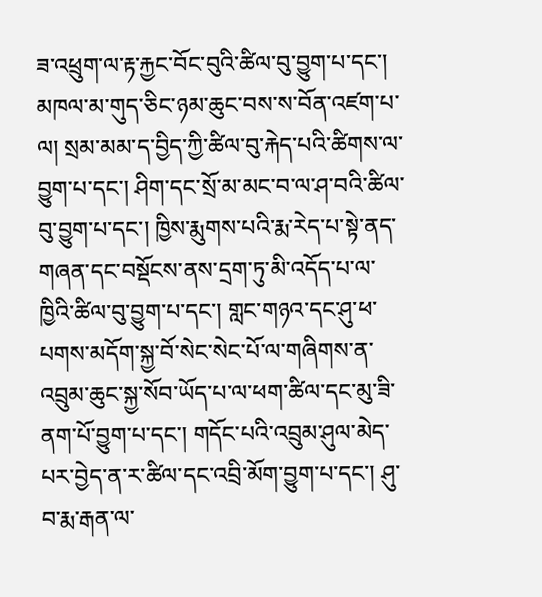ཟ་འཕྲུག་ལ་རྟ་རྐྱང་བོང་བུའི་ཚིལ་བུ་བྱུག་པ་དང་། མཁལ་མ་གུད་ཅིང་ཉམ་ཆུང་བས་ས་བོན་འཛག་པ་ལ། སྲམ་མམ་ད་བྱིད་ཀྱི་ཚིལ་བུ་རྐེད་པའི་ཚིགས་ལ་བྱུག་པ་དང་། ཤིག་དང་སྲོ་མ་མང་བ་ལ་ཤ་བའི་ཚིལ་བུ་བྱུག་པ་དང་། ཁྱིས་རྨུགས་པའི་རྨ་རེད་པ་སྟེ་ནད་གཞན་དང་བསྡོངས་ནས་དྲག་ཏུ་མི་འདོད་པ་ལ་ཁྱིའི་ཚིལ་བུ་བྱུག་པ་དང་། གླང་གཉའ་དང་ཤུ་ཕ་པགས་མདོག་སྐྱ་བོ་སེང་སེང་པོ་ལ་གཞིགས་ན་འབྲུམ་ཆུང་སྐྱ་སོབ་ཡོད་པ་ལ་ཕག་ཚིལ་དང་མུ་ཟི་ནག་པོ་བྱུག་པ་དང་། གདོང་པའི་འབྲུམ་ཤུལ་མེད་པར་བྱེད་ན་ར་ཚིལ་དང་འབྲི་མོག་བྱུག་པ་དང་། ཤུ་བ་རྨ་རྒན་ལ་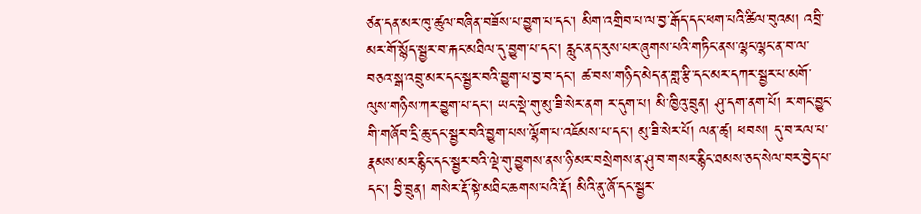ཙན་དན་མར་ཁུ་ཚུལ་བཞིན་བཟོས་པ་བྱུག་པ་དང་། མིག་འགྲིབ་པ་ལ་བྱ་རྒོད་དང་ཕག་པའི་ཚིལ་བུའམ། འབྲི་མར་གོ་སྙོད་སྦྱར་བ་རྐང་མཐིལ་དུ་བྱུག་པ་དང་། རླུང་ནད་རུས་པར་ཞུགས་པའི་གཏིང་ནས་ལྷང་ལྷང་ན་བ་ལ་བཅའ་སྒ་འབྲུ་མར་དང་སྦྱར་བའི་བྱུག་པ་བྱ་བ་དང་། ཚ་བས་གཉིད་མེད་ན་གླ་རྩི་དང་མར་དཀར་སྦྱར་པ་མགོ་ལུས་གཉིས་ཀར་བྱུག་པ་དང་། ཡང་སྡེ་གུ་མུ་ཟི་སེར་ནག ར་དུག་པ། མི་ཁྱིའུ་བྲུན། ཤུ་དག་ནག་པོ། ར་གང་བྱུང་གི་གཞོབ་དྲི་ཆུ་དང་སྦྱར་བའི་བྱུག་པས་ལྷོག་པ་འཇོམས་པ་དང་། མུ་ཟི་སེར་པོ། ལན་ཚྭ། ཕབས། དུ་བ་རལ་པ་རྣམས་མར་རྙིང་དང་སྦྱར་བའི་ལྡེ་གུ་བྱུགས་ནས་ཉི་མར་བསྲེགས་ན་ཤུ་བ་གསར་རྙིང་ཐམས་ཅད་སེལ་བར་བྱེད་པ་དང་། བྱི་བྲུན། གསེར་རྡོ་སྟེ་མཐིང་ཆགས་པའི་རྡོ། མིའི་ནུ་ཞོ་དང་སྦྱར་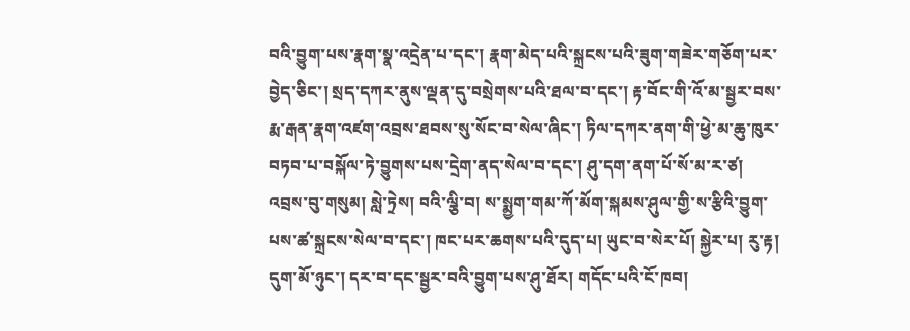བའི་བྱུག་པས་རྣག་སྣ་འདྲེན་པ་དང་། རྣག་མེད་པའི་སྐྲངས་པའི་ཟུག་གཟེར་གཅོག་པར་བྱེད་ཅིང་། སྲད་དཀར་ནུས་ལྡན་དུ་བསྲེགས་པའི་ཐལ་བ་དང་། རྟ་བོང་གི་འོ་མ་སྦྱར་བས་རྨ་རྒན་རྣག་འཛག་འབྲས་ཐབས་སུ་སོང་བ་སེལ་ཞིང་། ཏིལ་དཀར་ནག་གི་ཕྱེ་མ་ཆུ་ཁུར་བཏབ་པ་བསྐོལ་ཏེ་བྱུགས་པས་དྲེག་ནད་སེལ་བ་དང་། ཤུ་དག་ནག་པོ་སོ་མ་ར་ཙ། འབྲས་བུ་གསུམ། སླེ་ཏྲེས། བའི་ལྕི་བ། ས་སྨྱག་གམ་ཀོ་མོག་སྐམས་ཤུལ་གྱི་ས་རྩིའི་བྱུག་པས་ཚ་སྐྲངས་སེལ་བ་དང་། ཁང་པར་ཆགས་པའི་དུད་པ། ཡུང་བ་སེར་པོ། སྐྱེར་པ། རུ་རྟ། དུག་མོ་ཉུང་། དར་བ་དང་སྦྱར་བའི་བྱུག་པས་ཤུ་ཐོར། གདོང་པའི་ངོ་ཁབ།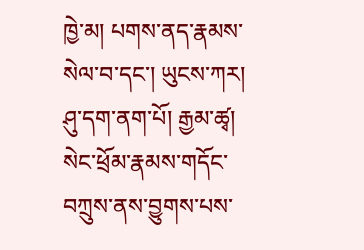ཁྱེ་མ། པགས་ནད་རྣམས་སེལ་བ་དང་། ཡུངས་ཀར། ཤུ་དག་ནག་པོ། རྒྱམ་ཚྭ། སེང་ཕྲོམ་རྣམས་གདོང་བཀྲུས་ནས་བྱུགས་པས་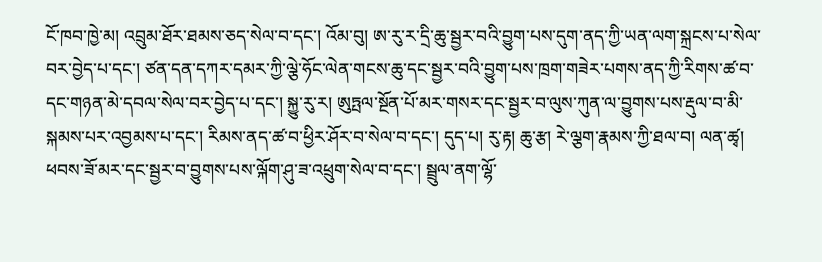ངོ་ཁབ་ཁྱེ་མ། འབྲུམ་ཐོར་ཐམས་ཅད་སེལ་བ་དང་། འོམ་བུ། ཨ་རུ་ར་དྲི་ཆུ་སྦྱར་བའི་བྱུག་པས་དུག་ནད་ཀྱི་ཡན་ལག་སྐྲངས་པ་སེལ་བར་བྱེད་པ་དང་། ཙན་དན་དཀར་དམར་ཀྱི་ལྕེ་ཧོང་ལེན་གངས་ཆུ་དང་སྦྱར་བའི་བྱུག་པས་ཁྲག་གཟེར་པགས་ནད་ཀྱི་རིགས་ཚ་བ་དང་གཉན་མེ་དབལ་སེལ་བར་བྱེད་པ་དང་། སྐྱུ་རུ་ར། ཨུཏྤལ་སྔོན་པོ་མར་གསར་དང་སྦྱར་བ་ལུས་ཀུན་ལ་བྱུགས་པས་རྡུལ་བ་མི་སྐམས་པར་འབྱམས་པ་དང་། རིམས་ནད་ཚ་བ་ཕྱིར་ཤོར་བ་སེལ་བ་དང་། དུད་པ། རུ་རྟ། ཆུ་རྩ། རེ་ལྕག་རྣམས་ཀྱི་ཐལ་བ། ལན་ཚྭ། ཕབས་ཟོ་མར་དང་སྦྱར་བ་བྱུགས་པས་ལྐོག་ཤུ་ཟ་འཕྲུག་སེལ་བ་དང་། སྦྲུལ་ནག་ལྷོ་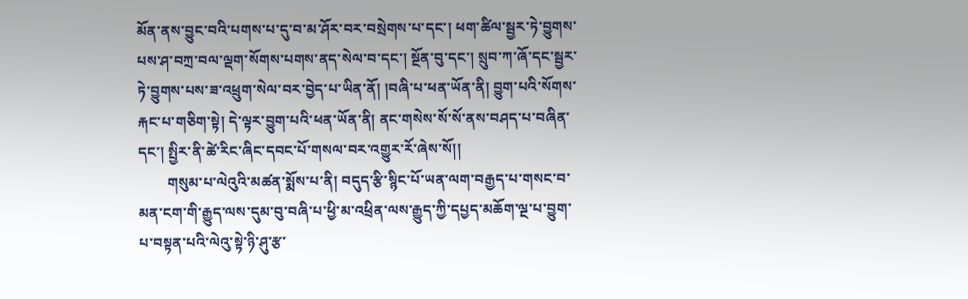མོན་ནས་བྱུང་བའི་པགས་པ་དུ་བ་མ་ཤོར་བར་བསྲེགས་པ་དང་། ཕག་ཚིལ་སྦྱར་ཏེ་བྱུགས་པས་ཤ་བཀྲ་བལ་ལྡག་སོགས་པགས་ནད་སེལ་བ་དང་། སྔོན་བུ་དང་། སྲུབ་ཀ་ཞོ་དང་སྦྱར་ཏེ་བྱུགས་པས་ཟ་འཕྲུག་སེལ་བར་བྱེད་པ་ཡིན་ནོ། །བཞི་པ་ཕན་ཡོན་ནི། བྱུག་པའི་སོགས་རྐང་པ་གཅིག་སྟེ། དེ་ལྟར་བྱུག་པའི་ཕན་ཡོན་ནི། ནང་གསེས་སོ་སོ་ནས་བཤད་པ་བཞིན་དང་། སྤྱིར་ནི་ཚེ་རིང་ཞིང་དབང་པོ་གསལ་བར་འགྱུར་རོ་ཞེས་སོ།།
        གསུམ་པ་ལེའུའི་མཚན་སྨོས་པ་ནི། བདུད་རྩི་སྙིང་པོ་ཡན་ལག་བརྒྱད་པ་གསང་བ་མན་ངག་གི་རྒྱུད་ལས་དུམ་བུ་བཞི་པ་ཕྱི་མ་འཕྲིན་ལས་རྒྱུད་ཀྱི་དཔྱད་མཆོག་ལྔ་པ་བྱུག་པ་བསྟན་པའི་ལེའུ་སྟེ་ཉི་ཤུ་རྩ་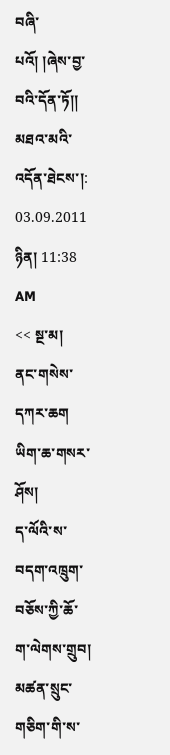བཞི་པའོ། །ཞེས་བྱ་བའི་དོན་ཏོ།།
མཐའ་མའི་འདོན་ཐེངས་།: 03.09.2011 ཉིན། 11:38 AM
<< སྔ་མ།
ནང་གསེས་དཀར་ཆག
ཡིག་ཆ་གསར་ཤོས།
ད་ལོའི་ས་བདག་འཁྲུག་བཅོས་ཀྱི་ཆོ་ག་ལེགས་གྲུབ།
མཚན་སྲུང་གཅིག་གི་ས་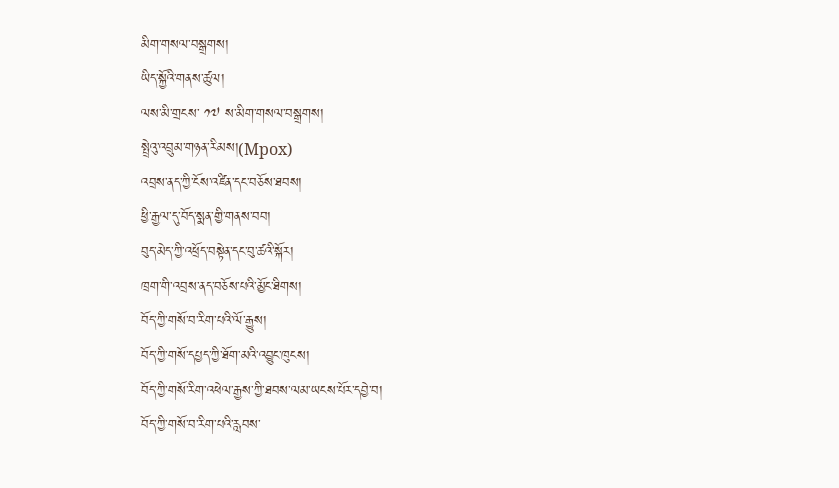མིག་གསལ་བསྒྲགས།
ཡིད་སྐྱོའི་གནས་ཚུལ།
ལས་མི་གྲངས་ ༡༧ ས་མིག་གསལ་བསྒྲགས།
སྤྲེའུ་འབྲུམ་གཉན་རིམས།(Mpox)
འབྲས་ནད་ཀྱི་ངོས་འཛིན་དང་བཅོས་ཐབས།
ཕྱི་རྒྱལ་དུ་བོད་སྨན་གྱི་གནས་བབ།
བུད་མེད་ཀྱི་འཕྲོད་བསྟེན་དང་བུ་ཚའི་སྐོར།
ཁྲག་གི་འབྲས་ནད་བཅོས་པའི་མྱོང་ཐིགས།
བོད་ཀྱི་གསོ་བ་རིག་པའི་ལོ་རྒྱུས།
བོད་ཀྱི་གསོ་དཔྱད་ཀྱི་ཐོག་མའི་འབྱུང་ཁུངས།
བོད་ཀྱི་གསོ་རིག་འཕེལ་རྒྱས་ཀྱི་ཐབས་ལམ་ཡངས་པོར་དབྱེ་བ།
བོད་ཀྱི་གསོ་བ་རིག་པའི་རླབས་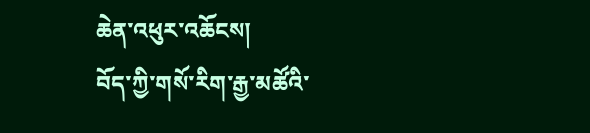ཆེན་འཕུར་འཆོངས།
བོད་ཀྱི་གསོ་རིག་རྒྱ་མཚོའི་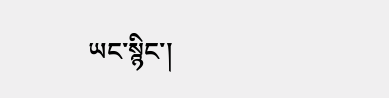ཡང་སྙིང་།